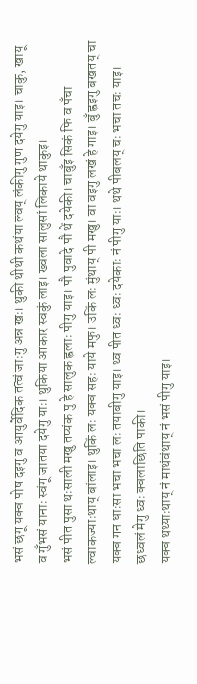भसं छगू यक्व पोष दइगु व आयुर्वेदिक तत्वं जाःगु अन्न खः। थुकी थीथी कथंया ल्वय् लंकीगु गुण दयेगु याइ। चाकु, खायू व गुँभसं यानाः स्वंगू जातया दयेगु याः। थुकिया आकार स्वकुं लाइ। ख्वला सालुसां लिकाये थाकुइ।
भसं पीत पुसा थःसाली मखु तप्यंक पु हे सालुक ह्वलाः पीगु याइ। पौ पुवादे पौ थें दयेकी। चाबुँइ सिकं फि व पँचा ल्वाकज्याःथाय् बांलाइ। थुकिं लः यक्व सहः याये मफु। उकिं लः मुंथाय् पी मखु। वा वइगु लखं हे गाइ। बुँ ह्वइगु बखतय् चा यक्व गन धाःसा भचा भचा लः तयाबीगु याइ। थ्व पीत ध्वः ध्वः दयेकाः नं पीगु याः। थथे पीबलय् चः भचा तचः याइ। छध्वलं मेगु ध्वः क्वलाछिति पाकी।
यक्व थथ्याःथाय् नं माथंवंथाय् नं भसं पीगु याइ।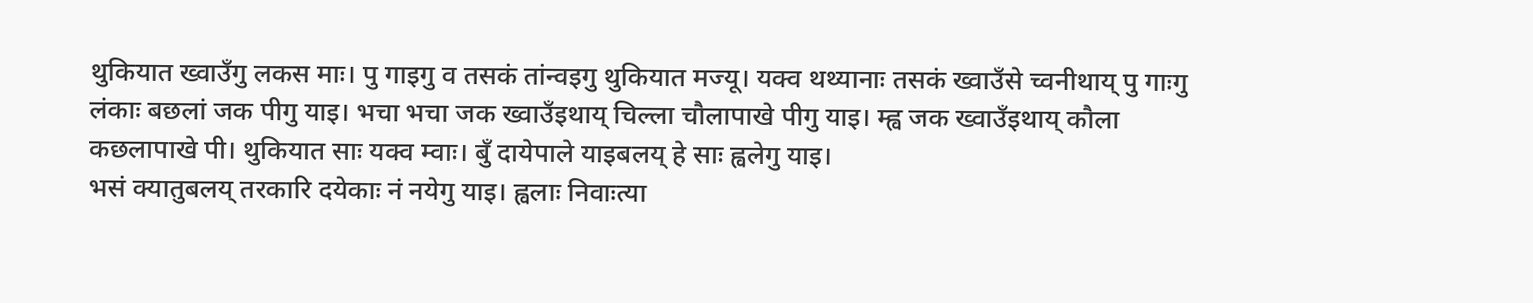थुकियात ख्वाउँगु लकस माः। पु गाइगु व तसकं तांन्वइगु थुकियात मज्यू। यक्व थथ्यानाः तसकं ख्वाउँसे च्वनीथाय् पु गाःगु लंकाः बछलां जक पीगु याइ। भचा भचा जक ख्वाउँइथाय् चिल्ला चौलापाखे पीगु याइ। म्ह्व जक ख्वाउँइथाय् कौला कछलापाखे पी। थुकियात साः यक्व म्वाः। बुँ दायेपाले याइबलय् हे साः ह्वलेगु याइ।
भसं क्यातुबलय् तरकारि दयेकाः नं नयेगु याइ। ह्वलाः निवाःत्या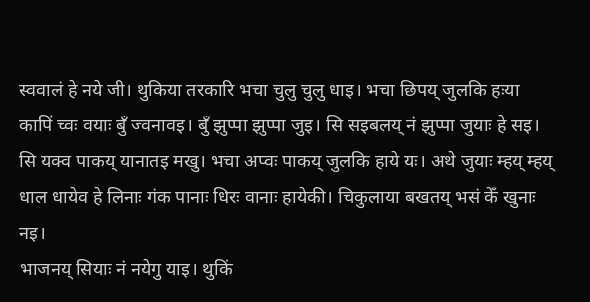स्ववालं हे नये जी। थुकिया तरकारि भचा चुलु चुलु धाइ। भचा छिपय् जुलकि हःया कापिं च्वः वयाः बुँ ज्वनावइ। बुँ झुप्पा झुप्पा जुइ। सि सइबलय् नं झुप्पा जुयाः हे सइ। सि यक्व पाकय् यानातइ मखु। भचा अप्वः पाकय् जुलकि हाये यः। अथे जुयाः म्हय् म्हय् धाल धायेव हे लिनाः गंक पानाः धिरः वानाः हायेकी। चिकुलाया बखतय् भसं केँ खुनाः नइ।
भाजनय् सियाः नं नयेगु याइ। थुकिं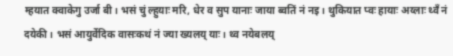म्हयात क्वाकेगु उर्जा बी। भसं चुं ल्हुयाः मरि, धेर व सुप यानाः जाया ब्वतिं नं नइ। थुकियात प्वः हायाः अय्लाः थ्वँ नं दयेकी। भसं आयुर्वेदिक वासःकथं नं ज्या ख्यलय् याः। थ्व नयेबलय्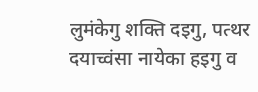लुमंकेगु शक्ति दइगु, पत्थर दयाच्वंसा नायेका हइगु व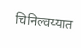चिनिल्वय्यात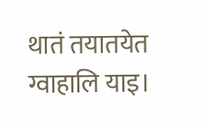थातं तयातयेत ग्वाहालि याइ।